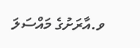ވ.އާރަށުގެ މައްސަލަ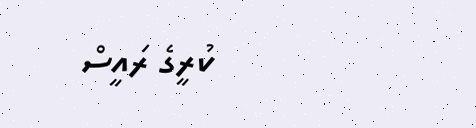ކުރީގެ ރައީސް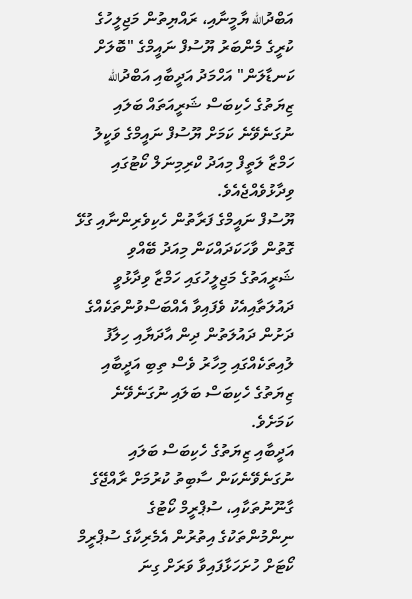އަބްދުالله ޔާމީނާއި، ރައްޔިތުން މަޖިލީހުގެ ކުރީގެ މެންބަރު ޔޫސުފް ނައީމްގެ "ބޮލަށް ކަނޑާލަން" އަހްމަދު އަދީބާއި އަބްދުالله ޒިޔަތުގެ ހެކިބަސް ޝަރީއަތައް ބަލައި ނުގަނެވޭނެ ކަމަށް ޔޫސުފް ނައީމްގެ ވަކީލު ހަމްޒާ ލަތީފް މިއަދު ކްރިމިނަލް ކޯޓުގައި ވިދާޅުވެއްޖެއެވެ.
ޔޫސުފް ނައީމްގެ ފަރާތުން ހެކިވެރިންނާއި ގުޅޭ ގޮތުން ވާހަކަދައްކަން މިއަދު ބޭއްވި ޝަރީއަތުގެ މަޖިލީހުގައި ހަމްޒާ ވިދާޅުވީ ދައުލަތާއިއެކު ވެފައިވާ އެއްބަސްވުންތަކެއްގެ ދަށުން ދައުލަތުން ދިން އާދަޔާއި ހިލާފު ލުއިތަކެއްގައި މިހާރު ވެސް ތިބި އަދީބާއި ޒިޔަތުގެ ހެކިބަސް ބަލައި ނުގަނެވޭނެ ކަމަށެވެ.
އަދީބާއި ޒިޔަތުގެ ހެކިބަސް ބަލައި ނުގަނެވޭނެކަން ސާބިތު ކުރުމަށް ރާއްޖޭގެ ގާނޫނުތަކާއި، ސުޕްރީމް ކޯޓުގެ ނިންމުންތަކުގެ އިތުރުން އެމެރިކާގެ ސުޕްރީމް ކޯޓަށް ހުށަހަޅާފައިވާ ވަރަށް ގިނަ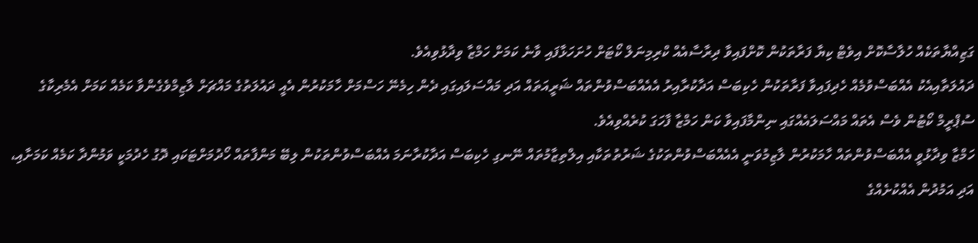ގަޒިއްޔާތަކެއް ހުލާސާކޮށް އިވެޓް ކިޔާ ފަރާތަކުން ކޮށްފައިވާ ދިރާސާއެއް ކްރިމިނަލް ކޯޓަށް ހުށަހަޅާފައި ވާނެ ކަމަށް ހަމްޒާ ވިދާޅުވިއެވެ.
ދައުލަތާއިއެކު އެއްބަސްވުމެއް ހެދިފައިވާ ފަރާތަކުން ހެކިބަސް އަދާކުރާއިރު އެއެއްބަސްވުންތައް ޝަރީއަތައް އަދި މައްސަލައިގައި ދެން ހިމެނޭ ހަސްމަށް ހާމަކުރުން އެއީ ދައުލަތުގެ މައްޗަށް ލާޒިމްވެގެންވާ ކަމެއް ކަމަށް އެމެރިކާގެ ސުޕްރީމް ކޯޓުން ވެސް އެތައް މައްސަލައެއްގައި ނިންމާފައިވާ ކަން ހަމްޒާ ފާހަގަ ކުރެއްވިއެވެ.
ހަމްޒާ ވިދާޅުވީ އެއްބަސްވުންތައް ހާމަކުރުން ލާޒިމުވަނީ އެއެއްބަސްވުންތަކުގެ ޝަރުތުތަކާއި އިލްތިޒާމުތައް ނޭނގި ހެކިބަސް އަދާކުރާނަމަ އެއްބަސްވުންތަކުން ލިބޭ މަންފާތައް ހޯދުމަށްޓަކައި ދޮގު ހެދުމަކީ ވަމުންދާ ކަމެއް ކަމަށާއި، އަދި އަމުދުން އެއްކުށެއްގެ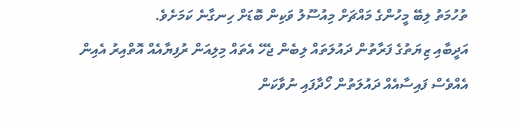ތުހުމަތު ލިބޭ މީހުންގެ މައްޗަށް މިއުސޫލު ވަކިން ބޮޑަށް ހިނގާނެ ކަމަށެވެ.
އަދީބާއި ޒިޔަތުގެ ފަރާތުން ދައުލަތައް ލިބެން ޖެހޭ އެތައް މިލިއަން ރުފިޔާއެއް އޮތްއިރު އެއިން އެއްވެސް ފައިސާއެއް ދައުލަތުން ހޯދާފައި ނުވާކަން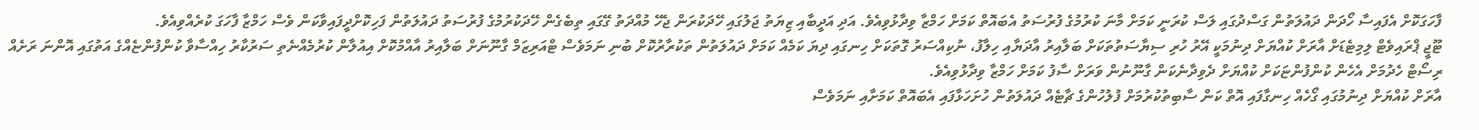ފާހަގަކޮށް އެފައިސާ ހޯދަން ދައުލަތުން ގަސްދުގައި ލަސް ކުރަނީ ކަމަށް މާނަ ކުރުމުގެ ފުރުސަތު އެބައޮތް ކަމަށް ހަމްޒާ ވިދާޅުވިއެވެ. އަދި އަދީބާއި ޒިޔަތު ޖަލުގައި ހޭދަކުރަން ޖެހޭ މުއްދަތު ގޭގައި ތިބެގެން ހޭދަކުރުމުގެ ފުރުސަތު ދައުލަތުން ފަހިކޮށްދީފައިވާކަން ވެސް ހަމްޒާ ފާހަގަ ކުރެއްވިއެވެ.
ޓޫޖީ ޕްރައިވެޓް ލިމިޓެޑަށް އާރަށް ކުއްޔަށް ދިނުމަކީ އޭރު ހުރި ސިޔާސަތުތަކަށް ބަލާއިރު އާދަޔާއި ހިލާފު، ނުކިއްސަރު ގޮތަކަށް ހިނގައި ދިޔަ ކަމެއް ކަމަށް ދައުލަތުން ތަކުރާރުކޮށް ބުނި ނަމަވެސް ޓްއަރިޒަމް ގާނޫނަށް ބަލާއިރު އާއްމުކޮށް އިއުލާން ކުރުމެއްނެތި ސަރުކާރު ހިއްސާވާ ކުންފުންޏެއްގެ އަތުގައި އޮންނަ ރަށެއް ރިސޯޓް ހެދުމަށް އެހެން ކުންފުންޏަކަށް ކުއްޔަށް ދެވިދާނެކަން ގާނޫނުން ވަރަށް ސާފު ކަމަށް ހަމްޒާ ވިދާޅުވިއެވެ.
އާރަށް ކުއްޔަށް ދިނުމުގައި ގޯހެއް ހިނގާފައި އޮތް ކަން ސާބިތުކުރުމަށް ފުލުހުންގެ ޗާޓެއް ދައުލަތުން ހުށަހަޅާފައި އެބައޮތް ކަމަށާއި ނަމަވެސް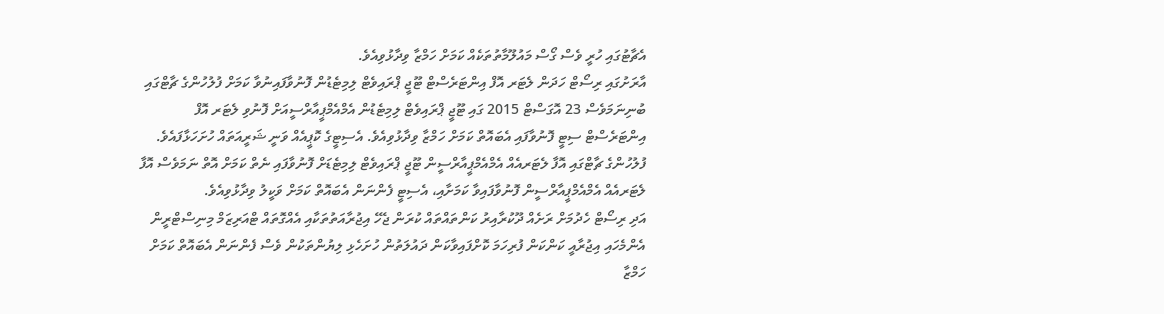އެޗާޓުގައި ހުރީ ވެސް ގޯސް މައުލޫމާތުތަކެއް ކަމަށް ހަމްޒާ ވިދާޅުވިއެވެ.
އާރަށުގައި ރިސޯޓް ހަދަން ލެޓަރ އޮފް އިންޓަރެސްޓް ޓޫޖީ ޕްރައިވެޓް ލިމިޓެޑުން ފޮނުވާފައިނުވާ ކަމަށް ފުލުހުންގެ ޗާޓްގައި ބުނިނަމަވެސް 23 އޮގަސްޓް 2015 ގައި ޓޫޖީ ޕްރައިވެޓް ލިމިޓެޑުން އެމްއެމްޕީއާރްސީއަށް ފޮނުވި ލެޓަރ އޮފް އިންޓަރެސްޓް ސިޓީ ފޮނުވާފައި އެބައޮތް ކަމަށް ހަމްޒާ ވިދާޅުވިއެވެ. އެސިޓީގެ ކޮޕީއެއް ވަނީ ޝަރީއަތައް ހުށަހަޅާފައެވެ.
ފުލުހުންގެ ޗާޓްގައި އޮފާ ލެޓަރއެއް އެމްއެމްޕީއާރްސީން ޓޫޖީ ޕްރައިވެޓް ލިމިޓެޑަށް ފޮނުވާފައި ނެތް ކަމަށް އޮތް ނަމަވެސް އޮފާ ލެޓަރއެއް އެމްއެމްޕީއާރްސީން ފޮނުވާފައިވާ ކަމަށާއި، އެސިޓީ ފެންނަން އެބައޮތް ކަމަށް ވަކީލު ވިދާޅުވިއެވެ.
އަދި ރިސޯޓް ހެދުމަށް ރަށެއް ދޫކުރާއިރު ކަންތައްތައް ކުރަން ޖެހޭ އިޖުރާއަތުތަކާއި އެއްގޮތައް ޓްއަރިޒަމް މިނިސްޓްރީން އެންމެހައި އިޖުރާއީ ކަންކަން ފުރިހަމަ ކޮށްފައިވާކަން ދައުލަތުން ހުށަހެޅި ލިޔުންތަކުން ވެސް ފެންނަން އެބައޮތް ކަމަށް ހަމްޒާ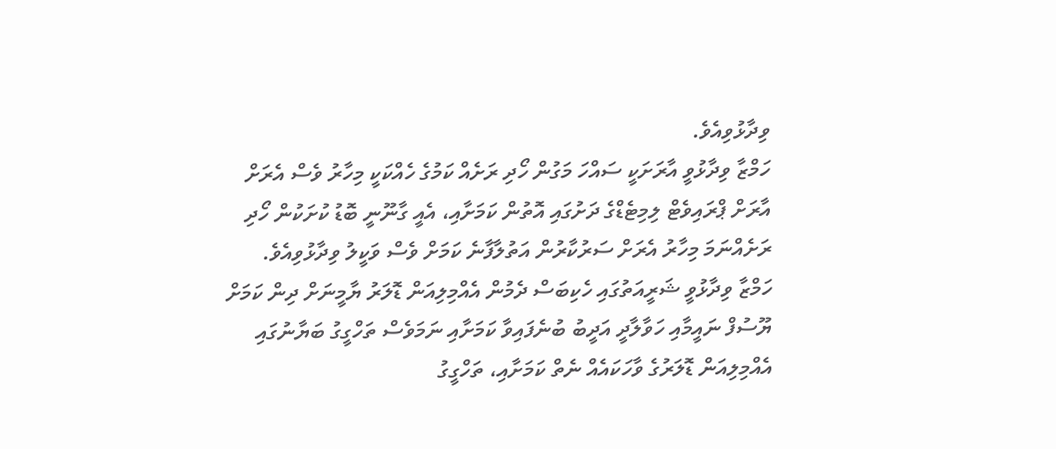ވިދާޅުވިއެވެ.
ހަމްޒާ ވިދާޅުވީ އާރަށަކީ ސައްހަ މަގުން ހޯދި ރަށެއް ކަމުގެ ހެއްކަކީ މިހާރު ވެސް އެރަށް އާރަށް ޕްރައިވެޓް ލިމިޓެޑްގެ ދަށުގައި އޮތުން ކަމަށާއި، އެއީ ގާނޫނީ ބޮޑު ކުށަކުން ހޯދި ރަށެއްނަމަ މިހާރު އެރަށް ސަރުކާރުން އަތުލާފާނެ ކަމަށް ވެސް ވަކީލު ވިދާޅުވިއެވެ.
ހަމްޒާ ވިދާޅުވީ ޝަރީއަތުގައި ހެކިބަސް ދެމުން އެއްމިލިއަން ޑޮލަރު ޔާމީނަށް ދިން ކަމަށް ޔޫސުފް ނައީމާއި ހަވާލާދީ އަދީބު ބުނެފައިވާ ކަމަށާއި ނަމަވެސް ތަހްގީގު ބަޔާނުގައި އެއްމިލިއަން ޑޮލަރުގެ ވާހަކައެއް ނެތް ކަމަށާއި، ތަހްގީގު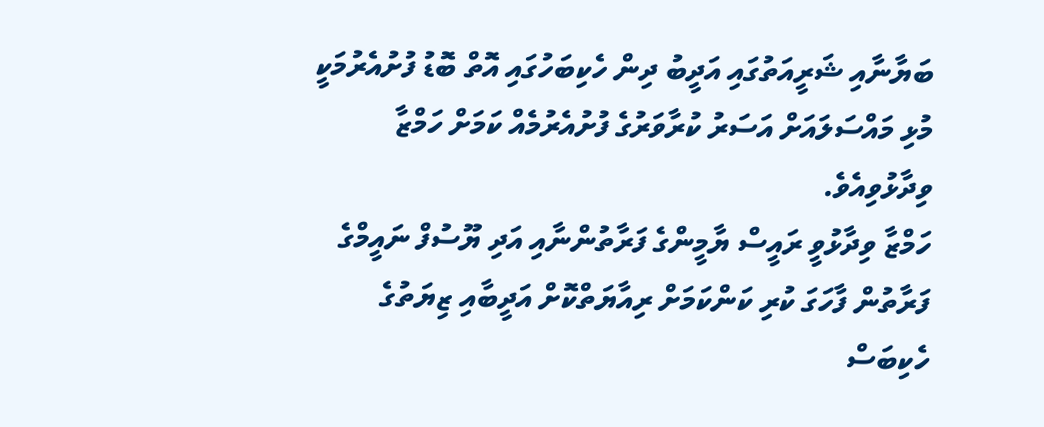ބަޔާނާއި ޝަރީއަތުގައި އަދީބު ދިން ހެކިބަހުގައި އޮތް ބޮޑު ފުށުއެރުމަކީ މުޅި މައްސަލައަށް އަސަރު ކުރާވަރުގެ ފުށުއެރުމެއް ކަމަށް ހަމްޒާ ވިދާޅުވިއެވެ.
ހަމްޒާ ވިދާޅުވީ ރައީސް ޔާމީންގެ ފަރާތުންނާއި އަދި ޔޫސުފް ނައީމްގެ ފަރާތުން ފާހަގަ ކުރި ކަންކަމަށް ރިއާޔަތްކޮށް އަދީބާއި ޒިޔަތުގެ ހެކިބަސް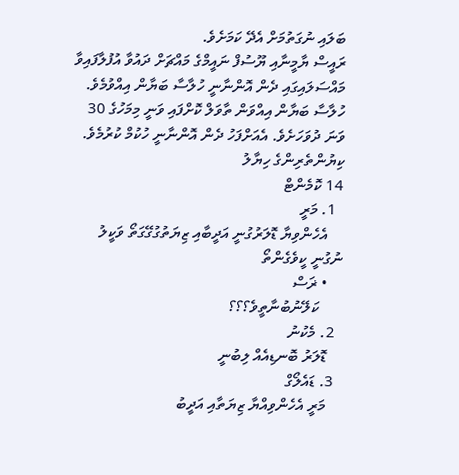ބަލައި ނުގަތުމަށް އެދޭ ކަމަށެވެ.
ރައީސް ޔާމީނާއި ޔޫސުފް ނައީމްގެ މައްޗަށް ދައުވާ އުފުލާފައިވާ މައްސަލައިގައި ދެން އޮންނާނީ ހުލާސާ ބަޔާން އިއްވުމެވެ. ހުލާސާ ބަޔާން އިއްވަން ތާވަލް ކޮށްފައި ވަނީ މިމަހުގެ 30 ވަނަ ދުވަހަށެވެ. އެއަށްފަހު ދެން އޮންނާނީ ހުކުމް ކުރުމެވެ.
ކިޔުންތެރިންގެ ހިޔާލު
14 ކޮމެންޓް
  1. މަރީ
    އެހެންވިޔާ ޑޮލަރުގުނީ އަދީބާއި ޒިޔަތުގުގޭގަތޯ ވަކީލު ނުގުނީ ކީވެގެންތޯ
    • ޜަސް
      ކަލޭނުބުނާތީވެ؟؟؟
  2. މެކުނު
    ޑޮލަރު ބޮނޑިއެއް ލިބުނީ
  3. ޑައެލޯގް
    މަރީ އެހެންވިއްޔާ ޒިޔަތާއި އަދީބު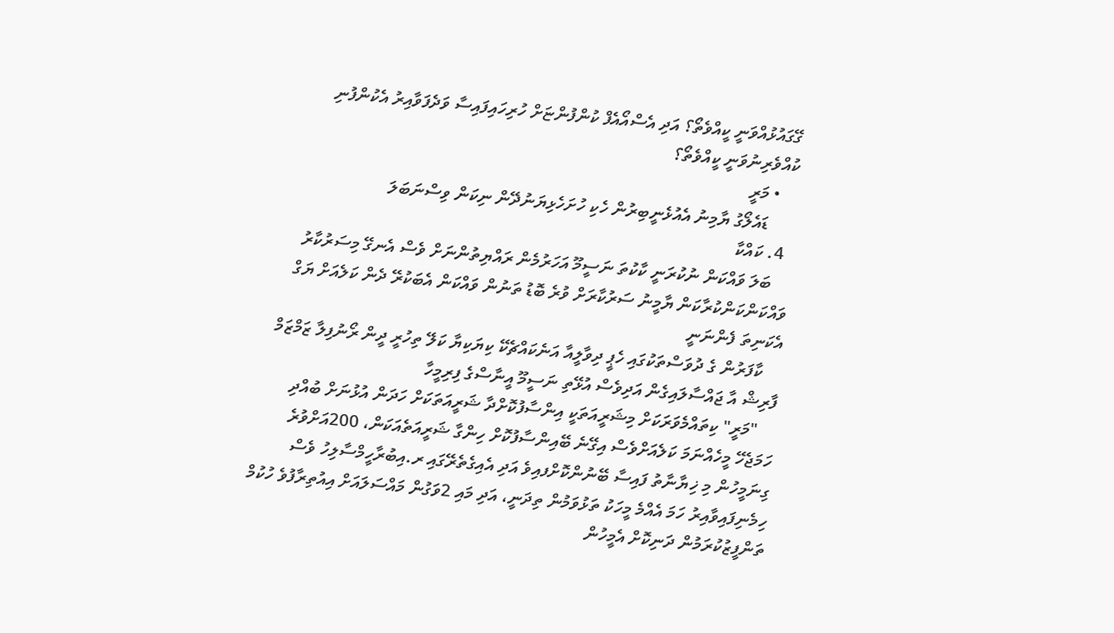ގޭގައުޅުއްވަނީ ކީއްވެތޯ؟ އަދި އެސްއޯއެފް ކުންފުންޏަށް ހުރިހައިފައިސާ ވަދެފަވާއިރު އެކުންފުނި ކުއްވެރިނުވަނީ ކީއްވެތޯ؟
    • މަރީ
      ޑައެލޯގު ޔާމިނު އެއުޅެނީބިރުން ހެކި ހުށަހެޅިޔަނުދޭން ނިކަން ވިސްނަބަލަ
  4. ކައްކާ
    ބަލަ ވައްކަން ނުކުރަނީ ކާކުތަ ނަސީމޫ އަހަރުމެން ރައްޔިތުންނަށް ވެސް އެނގޭ މިސަރުކާރު ވައްކަންކަންކުރާކަން ޔާމީނު ސަރުކާރަށް ވުރެ ބޮޑު ތަނުން ވައްކަން އެބަކުރޭ ދެން ކަލެއަށް ޔަގް އެކަނިތަ ފެންނަނީ
    ކާފަރުން ގެ ދުވަސްތަކުގައި ހެޕީ ދިވާލީއާ އަނެކައްޗެކޭ ކިޔަކިޔާ ކަލޭ ތިހުރީ ދީން ރޯނުފިލާ ޒަމްޒަމް ފާރިޝް އާ ޖައްސާލައިގެން އަދިވެސް އުޅޭތި ނަސީމޫ އީނާސްގެ ފިރިމީހާ
    "މަރީ" ކިތައްމެވަރަކަށް މިޝަރީއަތަކީ އިންސާފުކޮށްދާ ޝަރީއަތަކަށް ހަދަން އުޅުނަށް ބުއްދި ހަމަޖެހޭ މީހެއްނަމަ ކަލެއަށްވެސް އިގޭނެ ބޭއިންސާފުކޮށް ހިންގާ ޝަރީއަތެއަކަން، 200އަށްވުރެ ގިނަމީހުން މި ޚިޔާނާތު ފައިސާ ބޭނުންކޮށްފއިވެ އަދި އެއިގެތެރޭގައި ރ.އިބުރާހީމްސާލިހު ވެސް ހިމެނިފައިވާއިރު ހަމަ އެއްމެ މީހަކު ތަޅުވަމުން ތިދަނީ، އަދި މައި 2ވަގުން މައްސަލައަށް އިއުތިރާފުވެ ހުކުމް ތަންފީޒުކުރަމުން ދަނިކޮށް އެމީހުން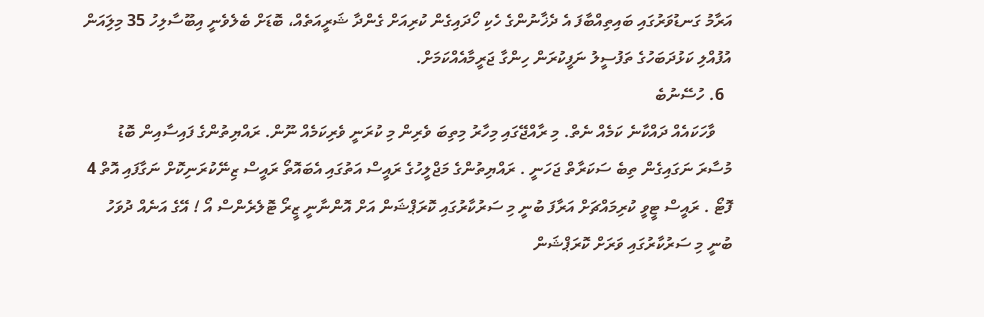އަރާމު ގަނޑުވަރުގައި ބައިތިއްބާފަ އެ ދެޚާނުންގެ ހެކި ހޯދައިގެން ކުރިއަށް ގެންދާ ޝަރީއަތެއް، ބޮޑަށް ބެލެވެނީ އިބޫސާލިހު 35 މިލިައަން އުފުއްލި ކަޅުދަބަހުގެ ތަފުސީލު ނަފީކުރަން ހިންގާ ޖަރީމާއެއްކަމަށް.
  6. ހުސޭނުބެ
    ވާހަކައެއް ދައްކާނެ ކަމެއް ނެތް. މި ރާއްޖޭގައި މިހާރު މިތިބަ ވެރިން މި ކުރަނީ ވެރިކަމެއް ނޫން. ރައްޔިތުންގެ ފައިސާއިން ބޮޑު މުސާރަ ނަގައިގެން ތިބެ ސަކަރާތް ޖަހަނީ . ރައްޔިތުންގެ މަޖްލީހުގެ ރައީސް އަތުގައި އެބައޮތޯ ރައީސް ޒިނޭކުރަނިކޮށް ނަގާފައި އޮތް 4 ފޮޓޯ . ރައީސް ޓީވީ ކުރިމައްޗަށް އަރާފަ ބުނީ މި ސަރުކާރުގައި ކޮރަޕްޝަން އަށް އޮންނާނީ ޒީރޯ ޓޮލެރެންސް އޯ ! އޭގެ އަނެއް ދުވަހު ބުނީ މި ސަރުކާރުގައި ވަރަށް ކޮރަޕްޝަން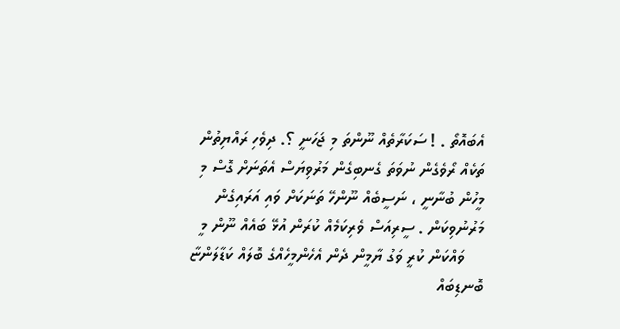އެބައޮތޯ . ! ސަކަރާތެއް ނޫންތަ މި ޖަހަނީ ؟. ދިވެހި ރައްޔިތުން ތަކެއް ރޯވެގެން ނުވަތަ ގެނބިގެން މަރުވިޔަސް އެތަނަށް ގޮސް މި މީހުން ބުނާނީ ، ނަސީބެއް ނޫންހޭ ތަނަކަށް ވައި އަރައިގެން މަރުނުވިކަން . ސީރިއަސް ވެރިކަމެއް ކުރަން އުޅޭ ބައެއް ނޫން މީ
    ވައްކަން ކުރީ ވަގު ޔާމީން ދެން އެހެންމީހެއްގެ ބޮލައް ކަޑާލަންޏާ ބޮނޑިބައް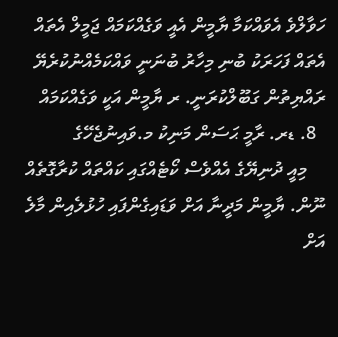ހަވާލްވެ އެވައްކަމާ ޔާމީން އެއީ ވަގެއްކަމައް ޖަމީލް އެތައް އެތައް ފަހަރަކު ބުނި މިހާރު ބުނަނީ ވައްކަމެއްނުކުރެޔޭ ރައްޔިތުން ގަބޫލްކުރަނީ. ރ ޔާމީން އަކީ ވަގެއްކަމައް
  8. ޑރ. ރާމީ ޙަސަން މަނިކު މ.ވައިނުޖެހޭގެ
    މިއީ ދުނިޔޭގެ އެއްވެސް ކޯޓެއްގައި ކައްތައް ކުރާގޮތެއް ނޫން. ޔާމީން މަދީނާ އަށް ވަޑައިގެންފައި ހުޅުލެއިން މާލެ އަށް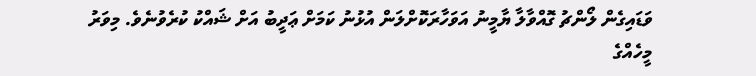ވަޑައިގެން ލޯންޗު ގޮއްވާލާ ޔާމީނު އަވަހާރަކޮށްލަން އުޅުނު ކަމަށް ޢަދީބު އަށް ޝައްކު ކުރެވުނެވެ. މިވަރު މީހެއްގެ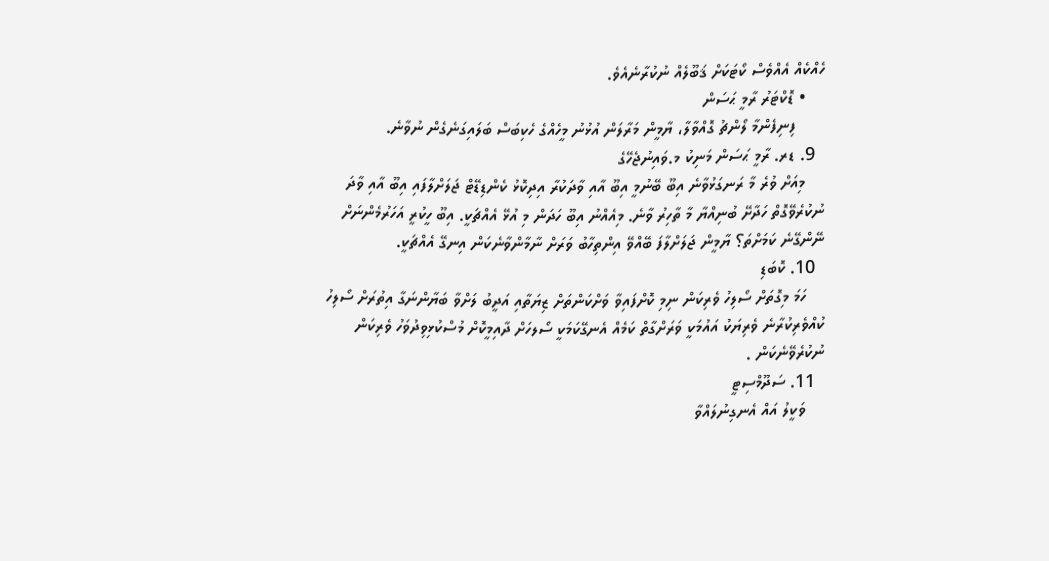ހެއްކެއް އެއްވެސް ކޯޓަކަށް ޤަބޫލެއް ނުކުރާނެއެވެ.
    • ޑޮކްޓަރު ރާމީ ޙަސަން
      ފިނިފެންމާ ލޯންޗު ގޮއްވާލާ، ޔާމީން މަރާލަން އުޅުނު މީހެއްގެ ހެކިބަސް ބަލައިގަނެގެން ނުވާނެ.
  9. ޑރ. ރާމީ ޙަސަން މަނިކު މ.ވައިނުޖެހޭގެ
    މިއަށް ވުރެ މާ ރަނގަޅުވާނެ އިބޫ ބޭނުމީ އިބޫ އާއި ވާދަކުރާ އިދިކޮޅު ކެންޑިޑޭޓް ޖަލަށްލާފައި އިބޫ އާއި ވާދަ ނުކުރެވޭގޮތް ހަދާށޭ ބުނިއްޔާ މާ ތާހިރު ވާނެ. މިއެއްނު އިބޫ ހަދަން މި އުޅޭ އެއްޗަކީ. އިބޫ ހީކުރީ އަހަރުމެންނަށް ނޭންގޭނެ ކަމަށްތަ؟ ޔާމީން ޖަލަށްލާފަ ބޭއްވޭ އިންތިހާބު ވަރަށް ނާމާންވާނެކަން އިނގޭ އެއްޗަކީ.
  10. ކޮބަޑި
    ހަމަ މިގޮތަށް ސޯލިހު ވެރިކަން ނިމި ކޮށްފައިވާ ވަށްކަންތަށް ޒިޔަތާއި އަދީބު ލަށްވާ ބަޔާންނަގާ އިތުރަށް ސޯލިހު ކުއްވެރިކުރާނެ ވެރިޔަކު އައުމަކީ ވަރަށްގާތް ކަމެއް އެނގޭކަމަކީ ސޯލހަށް ދާއިމީކޮށް މުސްކުޅިވިދުވަހު ވެރިކަން ނުކުރެވޭނެކަން .
  11. ސަދޫމްސިޓީ
    ވަކީލު އައް އެނގިނުލައްވާ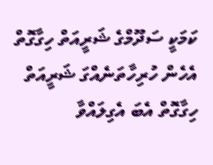ކަމަކީ ސަދޫމްގެ ޝަރީއަތް ހިގާގޮތް އެހެން ހުރިހާތަނެއްގަ ޝަރީއަތް ހިގާގޮތް އެބަ އެގިލައްވާ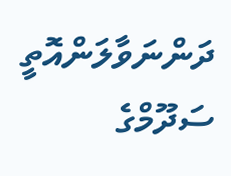ދަންނަވާލަންއޮތީ ސަދޫމްގެ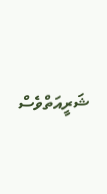ޝަރީއަތްވެސް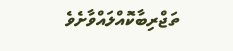ތަޖްރިބާކޮއްލައްވާށެވެ